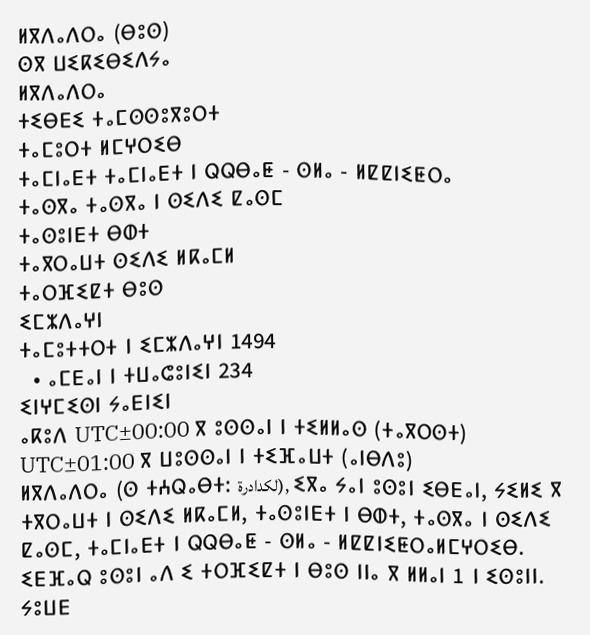ⵍⴳⴷⴰⴷⵔⴰ (ⴱⵓⵙ)
ⵙⴳ ⵡⵉⴽⵉⴱⵉⴷⵢⴰ
ⵍⴳⴷⴰⴷⵔⴰ
ⵜⵉⴱⴹⵉ ⵜⴰⵎⵙⵙⵓⴳⵓⵔⵜ
ⵜⴰⵎⵓⵔⵜ ⵍⵎⵖⵔⵉⴱ
ⵜⴰⵎⵏⴰⴹⵜ ⵜⴰⵎⵏⴰⴹⵜ ⵏ ⵕⵕⴱⴰⵟ - ⵙⵍⴰ - ⵍⵇⵇⵏⵉⵟⵔⴰ
ⵜⴰⵙⴳⴰ ⵜⴰⵙⴳⴰ ⵏ ⵙⵉⴷⵉ ⵇⴰⵙⵎ
ⵜⴰⵙⵓⵏⴹⵜ ⴱⵀⵜ
ⵜⴰⴳⵔⴰⵡⵜ ⵙⵉⴷⵉ ⵍⴽⴰⵎⵍ
ⵜⴰⵔⴼⵉⵇⵜ ⴱⵓⵙ
ⵉⵎⵣⴷⴰⵖⵏ
ⵜⴰⵎⵓⵜⵜⵔⵜ ⵏ ⵉⵎⵣⴷⴰⵖⵏ 1494
  • ⴰⵎⴹⴰⵏ ⵏ ⵜⵡⴰⵛⵓⵏⵉⵏ 234
ⵉⵏⵖⵎⵉⵙⵏ ⵢⴰⴹⵏⵉⵏ
ⴰⴽⵓⴷ UTC±00:00 ⴳ ⵓⵙⵙⴰⵏ ⵏ ⵜⵉⵍⵍⴰⵙ (ⵜⴰⴳⵔⵙⵜ)
UTC±01:00 ⴳ ⵡⵓⵙⵙⴰⵏ ⵏ ⵜⵉⴼⴰⵡⵜ (ⴰⵏⴱⴷⵓ)
ⵍⴳⴷⴰⴷⵔⴰ (ⵙ ⵜⵄⵕⴰⴱⵜ: لكدادرة), ⵉⴳⴰ ⵢⴰⵏ ⵓⵙⵓⵏ ⵉⴱⴹⴰⵏ, ⵢⵉⵍⵉ ⴳ ⵜⴳⵔⴰⵡⵜ ⵏ ⵙⵉⴷⵉ ⵍⴽⴰⵎⵍ, ⵜⴰⵙⵓⵏⴹⵜ ⵏ ⴱⵀⵜ, ⵜⴰⵙⴳⴰ ⵏ ⵙⵉⴷⵉ ⵇⴰⵙⵎ, ⵜⴰⵎⵏⴰⴹⵜ ⵏ ⵕⵕⴱⴰⵟ - ⵙⵍⴰ - ⵍⵇⵇⵏⵉⵟⵔⴰⵍⵎⵖⵔⵉⴱ. ⵉⴹⴼⴰⵕ ⵓⵙⵓⵏ ⴰⴷ ⵉ ⵜⵔⴼⵉⵇⵜ ⵏ ⴱⵓⵙ ⵏⵏⴰ ⴳ ⵍⵍⴰⵏ 1 ⵏ ⵉⵙⵓⵏⵏ. ⵢⵓⵡⴹ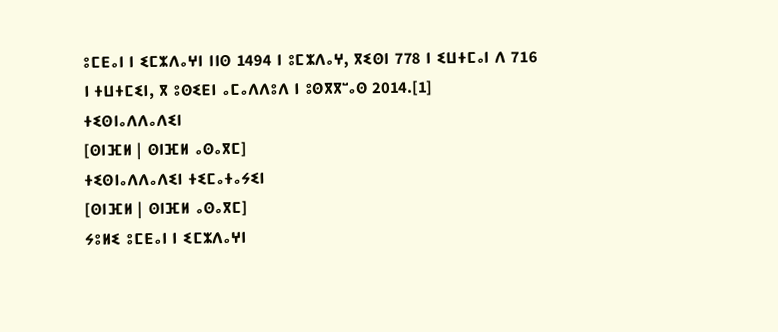ⵓⵎⴹⴰⵏ ⵏ ⵉⵎⵣⴷⴰⵖⵏ ⵏⵏⵙ 1494 ⵏ ⵓⵎⵣⴷⴰⵖ, ⴳⵉⵙⵏ 778 ⵏ ⵉⵡⵜⵎⴰⵏ ⴷ 716 ⵏ ⵜⵡⵜⵎⵉⵏ, ⴳ ⵓⵙⵉⴹⵏ ⴰⵎⴰⴷⴷⵓⴷ ⵏ ⵓⵙⴳⴳⵯⴰⵙ 2014.[1]
ⵜⵉⵙⵏⴰⴷⴷⴰⴷⵉⵏ
[ⵙⵏⴼⵍ | ⵙⵏⴼⵍ ⴰⵙⴰⴳⵎ]
ⵜⵉⵙⵏⴰⴷⴷⴰⴷⵉⵏ ⵜⵉⵎⴰⵜⴰⵢⵉⵏ
[ⵙⵏⴼⵍ | ⵙⵏⴼⵍ ⴰⵙⴰⴳⵎ]
ⵢⵓⵍⵉ ⵓⵎⴹⴰⵏ ⵏ ⵉⵎⵣⴷⴰⵖⵏ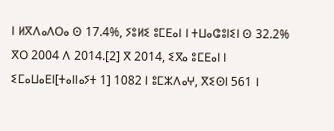ⵏ ⵍⴳⴷⴰⴷⵔⴰ ⵙ 17.4%, ⵢⵓⵍⵉ ⵓⵎⴹⴰⵏ ⵏ ⵜⵡⴰⵛⵓⵏⵉⵏ ⵙ 32.2% ⴳⵔ 2004 ⴷ 2014.[2] ⴳ 2014, ⵉⴳⴰ ⵓⵎⴹⴰⵏ ⵏ ⵉⵎⴰⵡⴰⴹⵏ[ⵜⴰⵏⵏⴰⵢⵜ 1] 1082 ⵏ ⵓⵎⵣⴷⴰⵖ, ⴳⵉⵙⵏ 561 ⵏ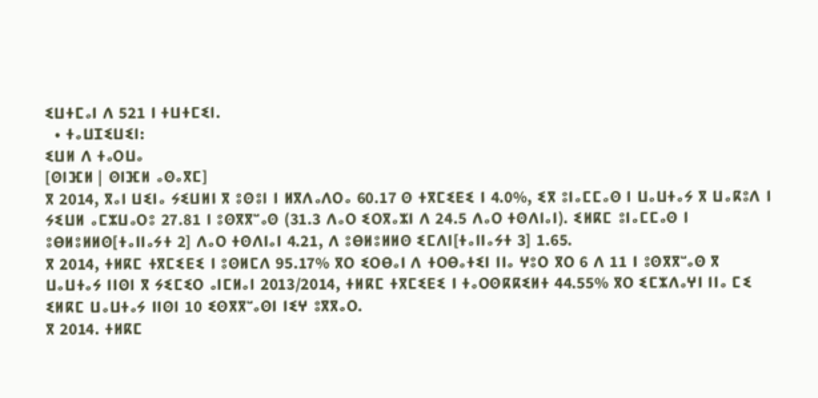ⵉⵡⵜⵎⴰⵏ ⴷ 521 ⵏ ⵜⵡⵜⵎⵉⵏ.
  • ⵜⴰⵡⵊⵉⵡⵉⵏ:
ⵉⵡⵍ ⴷ ⵜⴰⵔⵡⴰ
[ⵙⵏⴼⵍ | ⵙⵏⴼⵍ ⴰⵙⴰⴳⵎ]
ⴳ 2014, ⴳⴰⵏ ⵡⵉⵏⴰ ⵢⵉⵡⵍⵏ ⴳ ⵓⵙⵓⵏ ⵏ ⵍⴳⴷⴰⴷⵔⴰ 60.17 ⵙ ⵜⴳⵎⵉⴹⵉ ⵏ 4.0%, ⵉⴳ ⵓⵏⴰⵎⵎⴰⵙ ⵏ ⵡⴰⵡⵜⴰⵢ ⴳ ⵡⴰⴽⵓⴷ ⵏ ⵢⵉⵡⵍ ⴰⵎⵣⵡⴰⵔⵓ 27.81 ⵏ ⵓⵙⴳⴳⵯⴰⵙ (31.3 ⴷⴰⵔ ⵉⵔⴳⴰⵣⵏ ⴷ 24.5 ⴷⴰⵔ ⵜⵙⴷⵏⴰⵏ). ⵉⵍⴽⵎ ⵓⵏⴰⵎⵎⴰⵙ ⵏ ⵓⴱⵍⵓⵍⵍⵙ[ⵜⴰⵏⵏⴰⵢⵜ 2] ⴷⴰⵔ ⵜⵙⴷⵏⴰⵏ 4.21, ⴷ ⵓⴱⵍⵓⵍⵍⵙ ⵉⵎⴷⵏ[ⵜⴰⵏⵏⴰⵢⵜ 3] 1.65.
ⴳ 2014, ⵜⵍⴽⵎ ⵜⴳⵎⵉⴹⵉ ⵏ ⵓⵙⵍⵎⴷ 95.17% ⴳⵔ ⵉⵔⴱⴰⵏ ⴷ ⵜⵔⴱⴰⵜⵉⵏ ⵏⵏⴰ ⵖⵓⵔ ⴳⵔ 6 ⴷ 11 ⵏ ⵓⵙⴳⴳⵯⴰⵙ ⴳ ⵡⴰⵡⵜⴰⵢ ⵏⵏⵙⵏ ⴳ ⵢⵉⵎⵉⵔ ⴰⵏⵎⵍⴰⵏ 2013/2014, ⵜⵍⴽⵎ ⵜⴳⵎⵉⴹⵉ ⵏ ⵜⴰⵔⵙⴽⴽⵉⵍⵜ 44.55% ⴳⵔ ⵉⵎⵣⴷⴰⵖⵏ ⵏⵏⴰ ⵎⵉ ⵉⵍⴽⵎ ⵡⴰⵡⵜⴰⵢ ⵏⵏⵙⵏ 10 ⵉⵙⴳⴳⵯⴰⵙⵏ ⵏⵉⵖ ⵓⴳⴳⴰⵔ.
ⴳ 2014. ⵜⵍⴽⵎ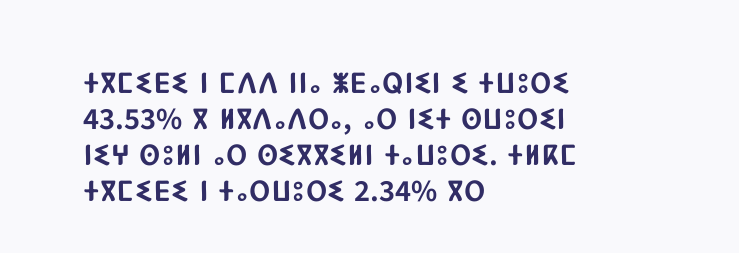ⵜⴳⵎⵉⴹⵉ ⵏ ⵎⴷⴷ ⵏⵏⴰ ⵥⴹⴰⵕⵏⵉⵏ ⵉ ⵜⵡⵓⵔⵉ 43.53% ⴳ ⵍⴳⴷⴰⴷⵔⴰ, ⴰⵔ ⵏⵉⵜ ⵙⵡⵓⵔⵉⵏ ⵏⵉⵖ ⵙⵓⵍⵏ ⴰⵔ ⵙⵉⴳⴳⵉⵍⵏ ⵜⴰⵡⵓⵔⵉ. ⵜⵍⴽⵎ ⵜⴳⵎⵉⴹⵉ ⵏ ⵜⴰⵔⵡⵓⵔⵉ 2.34% ⴳⵔ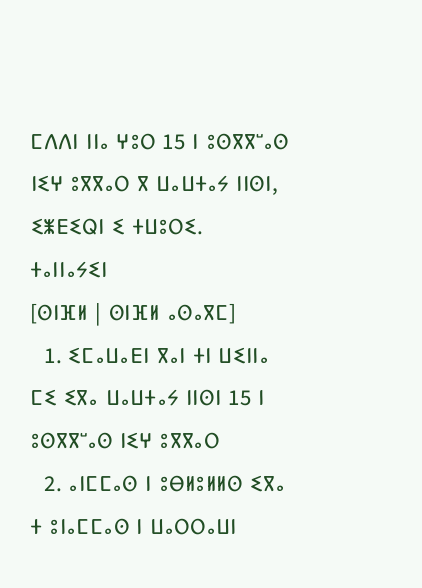ⵎⴷⴷⵏ ⵏⵏⴰ ⵖⵓⵔ 15 ⵏ ⵓⵙⴳⴳⵯⴰⵙ ⵏⵉⵖ ⵓⴳⴳⴰⵔ ⴳ ⵡⴰⵡⵜⴰⵢ ⵏⵏⵙⵏ, ⵉⵥⴹⵉⵕⵏ ⵉ ⵜⵡⵓⵔⵉ.
ⵜⴰⵏⵏⴰⵢⵉⵏ
[ⵙⵏⴼⵍ | ⵙⵏⴼⵍ ⴰⵙⴰⴳⵎ]
  1. ⵉⵎⴰⵡⴰⴹⵏ ⴳⴰⵏ ⵜⵏ ⵡⵉⵏⵏⴰ ⵎⵉ ⵉⴳⴰ ⵡⴰⵡⵜⴰⵢ ⵏⵏⵙⵏ 15 ⵏ ⵓⵙⴳⴳⵯⴰⵙ ⵏⵉⵖ ⵓⴳⴳⴰⵔ
  2. ⴰⵏⵎⵎⴰⵙ ⵏ ⵓⴱⵍⵓⵍⵍⵙ ⵉⴳⴰ ⵜ ⵓⵏⴰⵎⵎⴰⵙ ⵏ ⵡⴰⵔⵔⴰⵡⵏ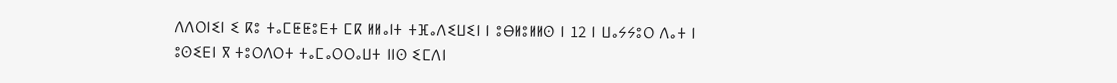ⴷⴷⵔⵏⵉⵏ ⵉ ⴽⵓ ⵜⴰⵎⵟⵟⵓⴹⵜ ⵎⴽ ⵍⵍⴰⵏⵜ ⵜⴼⴰⴷⵉⵡⵉⵏ ⵏ ⵓⴱⵍⵓⵍⵍⵙ ⵏ 12 ⵏ ⵡⴰⵢⵢⵓⵔ ⴷⴰⵜ ⵏ ⵓⵙⵉⴹⵏ ⴳ ⵜⵓⵔⴷⵔⵜ ⵜⴰⵎⴰⵔⵔⴰⵡⵜ ⵏⵏⵙ ⵉⵎⴷⵏ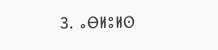3. ⴰⴱⵍⵓⵍⵙ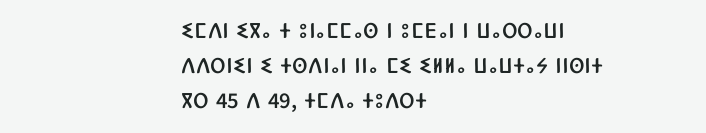ⵉⵎⴷⵏ ⵉⴳⴰ ⵜ ⵓⵏⴰⵎⵎⴰⵙ ⵏ ⵓⵎⴹⴰⵏ ⵏ ⵡⴰⵔⵔⴰⵡⵏ ⴷⴷⵔⵏⵉⵏ ⵉ ⵜⵙⴷⵏⴰⵏ ⵏⵏⴰ ⵎⵉ ⵉⵍⵍⴰ ⵡⴰⵡⵜⴰⵢ ⵏⵏⵙⵏⵜ ⴳⵔ 45 ⴷ 49, ⵜⵎⴷⴰ ⵜⵓⴷⵔⵜ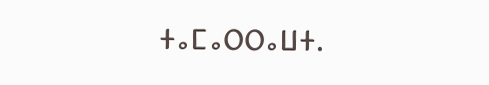ⵜⴰⵎⴰⵔⵔⴰⵡⵜ.